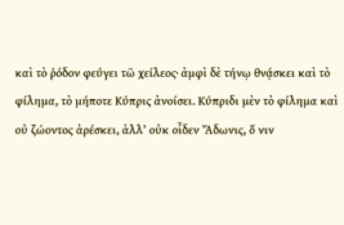καὶ τὸ ῥόδον φεύγει τῶ χείλεος· ἀμφὶ δὲ τήνῳ θνᾴσκει καὶ τὸ φίλημα, τὸ μήποτε Κύπρις ἀνοίσει. Κύπριδι μὲν τὸ φίλημα καὶ οὐ ζώοντος ἀρέσκει, ἀλλ’ οὐκ οἶδεν Ἄδωνις, ὅ νιν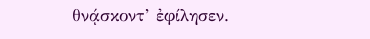θνᾴσκοντ’ ἐφίλησεν.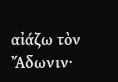αἰάζω τὸν Ἄδωνιν·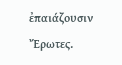ἐπαιάζουσιν Ἔρωτες.